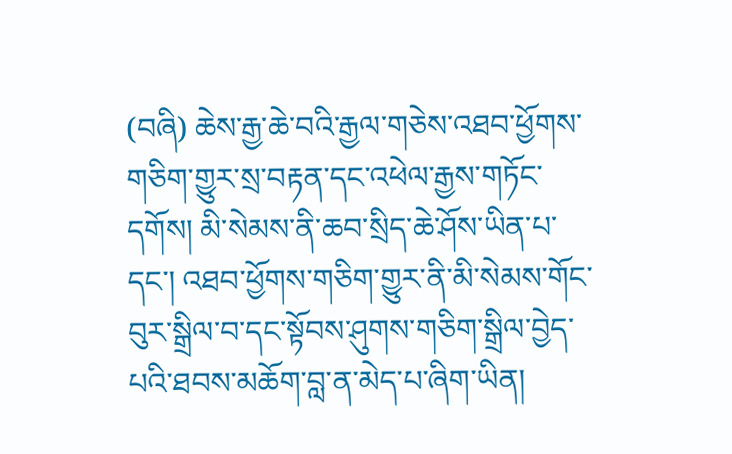(བཞི) ཆེས་རྒྱ་ཆེ་བའི་རྒྱལ་གཅེས་འཐབ་ཕྱོགས་གཅིག་གྱུར་སྲ་བརྟན་དང་འཕེལ་རྒྱས་གཏོང་དགོས། མི་སེམས་ནི་ཆབ་སྲིད་ཆེ་ཤོས་ཡིན་པ་དང་། འཐབ་ཕྱོགས་གཅིག་གྱུར་ནི་མི་སེམས་གོང་བུར་སྒྲིལ་བ་དང་སྟོབས་ཤུགས་གཅིག་སྒྲིལ་བྱེད་པའི་ཐབས་མཆོག་བླ་ན་མེད་པ་ཞིག་ཡིན།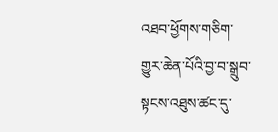འཐབ་ཕྱོགས་གཅིག་གྱུར་ཆེན་པོའི་བྱ་བ་སྒྲུབ་སྟངས་འཐུས་ཚང་དུ་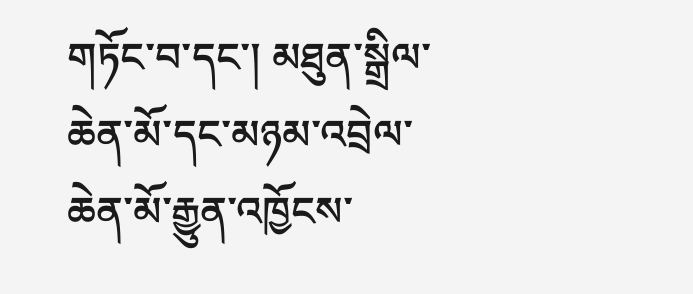གཏོང་བ་དང་། མཐུན་སྒྲིལ་ཆེན་མོ་དང་མཉམ་འབྲེལ་ཆེན་མོ་རྒྱུན་འཁྱོངས་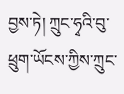བྱས་ཏེ། ཀྲུང་ཧྭའི་བུ་ཕྲུག་ཡོངས་ཀྱིས་ཀྲུང་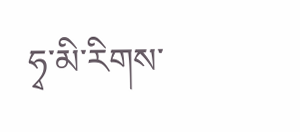ཧྭ་མི་རིགས་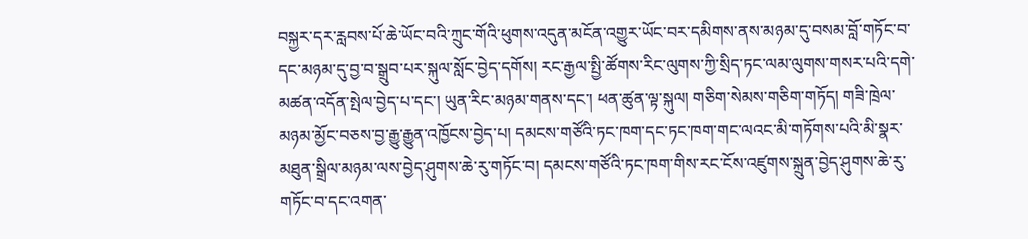བསྐྱར་དར་རླབས་པོ་ཆེ་ཡོང་བའི་ཀྲུང་གོའི་ཕུགས་འདུན་མངོན་འགྱུར་ཡོང་བར་དམིགས་ནས་མཉམ་དུ་བསམ་བློ་གཏོང་བ་དང་མཉམ་དུ་བྱ་བ་སྒྲུབ་པར་སྐུལ་སློང་བྱེད་དགོས། རང་རྒྱལ་སྤྱི་ཚོགས་རིང་ལུགས་ཀྱི་སྲིད་ཏང་ལམ་ལུགས་གསར་པའི་དགེ་མཚན་འདོན་སྤེལ་བྱེད་པ་དང་། ཡུན་རིང་མཉམ་གནས་དང་། ཕན་ཚུན་ལྟ་སྐུལ། གཅིག་སེམས་གཅིག་གཏོད། གཟི་ཁྲེལ་མཉམ་མྱོང་བཅས་བྱ་རྒྱུ་རྒྱུན་འཁྱོངས་བྱེད་པ། དམངས་གཙོའི་ཏང་ཁག་དང་ཏང་ཁག་གང་ལའང་མི་གཏོགས་པའི་མི་སྣར་མཐུན་སྒྲིལ་མཉམ་ལས་བྱེད་ཤུགས་ཆེ་རུ་གཏོང་བ། དམངས་གཙོའི་ཏང་ཁག་གིས་རང་ངོས་འཛུགས་སྐྲུན་བྱེད་ཤུགས་ཆེ་རུ་གཏོང་བ་དང་འགན་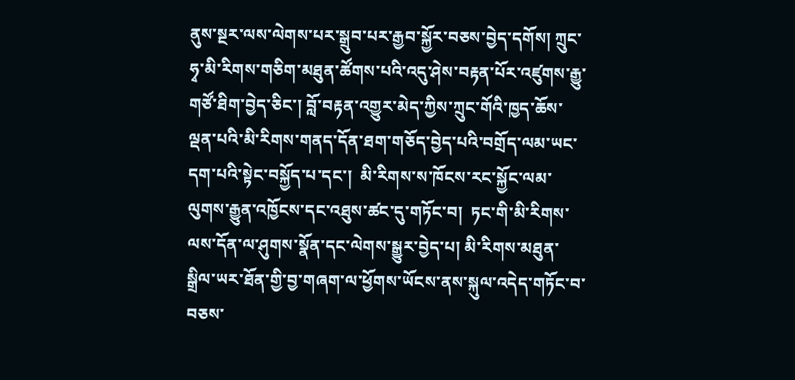ནུས་སྔར་ལས་ལེགས་པར་སྒྲུབ་པར་རྒྱབ་སྐྱོར་བཅས་བྱེད་དགོས། ཀྲུང་ཧྭ་མི་རིགས་གཅིག་མཐུན་ཚོགས་པའི་འདུ་ཤེས་བརྟན་པོར་འཛུགས་རྒྱུ་གཙོ་ཐིག་བྱེད་ཅིང་། བློ་བརྟན་འགྱུར་མེད་ཀྱིས་ཀྲུང་གོའི་ཁྱད་ཆོས་ལྡན་པའི་མི་རིགས་གནད་དོན་ཐག་གཅོད་བྱེད་པའི་བགྲོད་ལམ་ཡང་དག་པའི་སྟེང་བསྐྱོད་པ་དང་།  མི་རིགས་ས་ཁོངས་རང་སྐྱོང་ལམ་ལུགས་རྒྱུན་འཁྱོངས་དང་འཐུས་ཚང་དུ་གཏོང་བ།  ཏང་གི་མི་རིགས་ལས་དོན་ལ་ཤུགས་སྣོན་དང་ལེགས་སྒྱུར་བྱེད་པ། མི་རིགས་མཐུན་སྒྲིལ་ཡར་ཐོན་གྱི་བྱ་གཞག་ལ་ཕྱོགས་ཡོངས་ནས་སྐུལ་འདེད་གཏོང་བ་བཅས་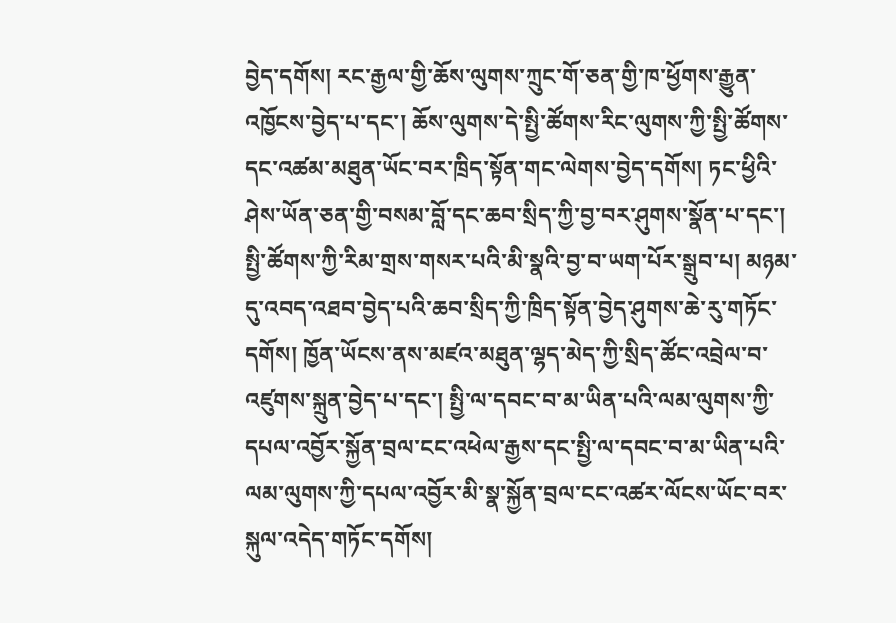བྱེད་དགོས། རང་རྒྱལ་གྱི་ཆོས་ལུགས་ཀྲུང་གོ་ཅན་གྱི་ཁ་ཕྱོགས་རྒྱུན་འཁྱོངས་བྱེད་པ་དང་། ཆོས་ལུགས་དེ་སྤྱི་ཚོགས་རིང་ལུགས་ཀྱི་སྤྱི་ཚོགས་དང་འཚམ་མཐུན་ཡོང་བར་ཁྲིད་སྟོན་གང་ལེགས་བྱེད་དགོས། ཏང་ཕྱིའི་ཤེས་ཡོན་ཅན་གྱི་བསམ་བློ་དང་ཆབ་སྲིད་ཀྱི་བྱ་བར་ཤུགས་སྣོན་པ་དང་། སྤྱི་ཚོགས་ཀྱི་རིམ་གྲས་གསར་པའི་མི་སྣའི་བྱ་བ་ཡག་པོར་སྒྲུབ་པ། མཉམ་དུ་འབད་འཐབ་བྱེད་པའི་ཆབ་སྲིད་ཀྱི་ཁྲིད་སྟོན་བྱེད་ཤུགས་ཆེ་རུ་གཏོང་དགོས། ཁྱོན་ཡོངས་ནས་མཛའ་མཐུན་ལྷད་མེད་ཀྱི་སྲིད་ཚོང་འབྲེལ་བ་འཛུགས་སྐྲུན་བྱེད་པ་དང་། སྤྱི་ལ་དབང་བ་མ་ཡིན་པའི་ལམ་ལུགས་ཀྱི་དཔལ་འབྱོར་སྐྱོན་བྲལ་ངང་འཕེལ་རྒྱས་དང་སྤྱི་ལ་དབང་བ་མ་ཡིན་པའི་ལམ་ལུགས་ཀྱི་དཔལ་འབྱོར་མི་སྣ་སྐྱོན་བྲལ་ངང་འཚར་ལོངས་ཡོང་བར་སྐུལ་འདེད་གཏོང་དགོས།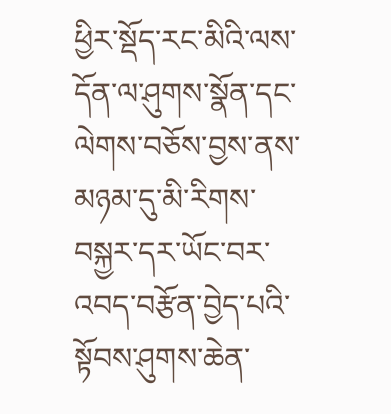ཕྱིར་སྡོད་རང་མིའི་ལས་དོན་ལ་ཤུགས་སྣོན་དང་ལེགས་བཅོས་བྱས་ནས་མཉམ་དུ་མི་རིགས་བསྐྱར་དར་ཡོང་བར་འབད་བརྩོན་བྱེད་པའི་སྟོབས་ཤུགས་ཆེན་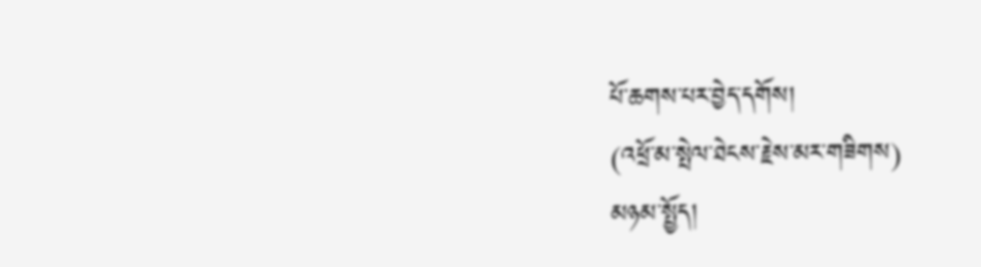པོ་ཆགས་པར་བྱེད་དགོས།
(འཕྲོ་མ་སྤེལ་ཐེངས་རྗེས་མར་གཟིགས)
མཉམ་སྤྱོད།